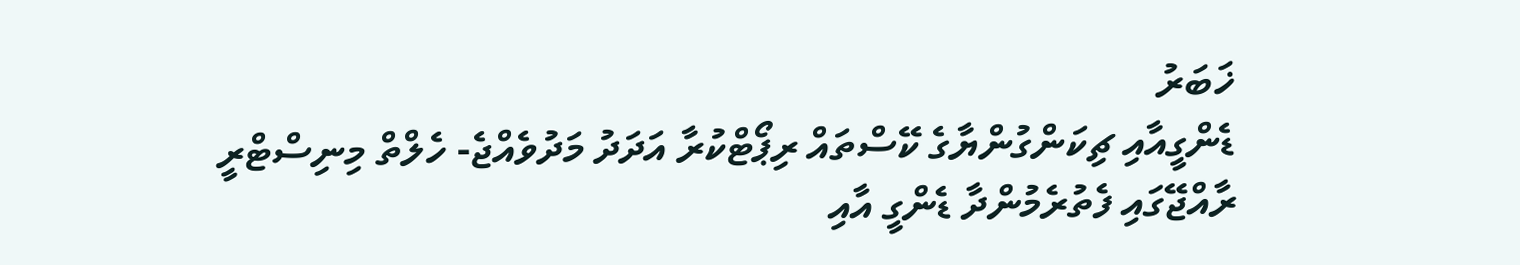ޚަބަރު
ޑެންގީއާއި ޗިކަންގުންޔާގެ ކޭސްތައް ރިޕޯޓްކުރާ އަދަދު މަދުވެއްޖެ- ހެލްތް މިނިސްޓްރީ
ރާއްޖޭގައި ފެތުރެމުންދާ ޑެންގީ އާއި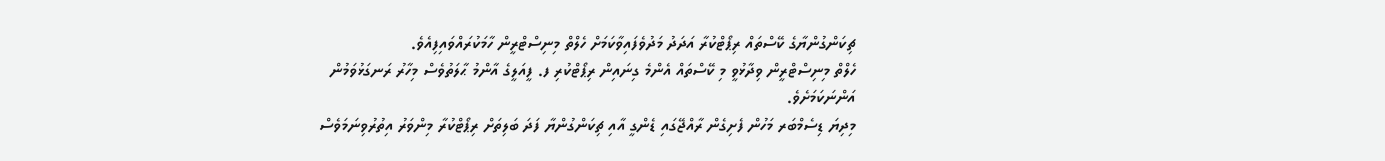ޗިކަންގުންޔާގެ ކޭސްތައް ރިޕޯޓްކުރާ އަދަދު މަދުވެފައިވާކަމަށް ހެލްތް މިނިސްޓްރީން ހާމަކުރައްވައިފިއެވެ.
ހެލްތް މިނިސްޓްރީން ވިދާޅުވީ މި ކޭސްތައް އެންމެ ގިނައިން ރިޕޯޓްކުރި ފ. ފީއަލީގެ އާންމު ޙާލަތުވެސް މިހާރު ރަނގަޅުވަމުން އަންނަކަމަށެވެ.
މިދިޔަ ޑިސެމްބަރ މަހުން ފެށިގެން ރާއްޖޭގައި ޑެންގީ އާއި ޗިކަންގުންޔާ ފަދަ ބަލިތަށް ރިޕޯޓްކުރާ މިންވަރު އިތުރުވިނަމަވެސް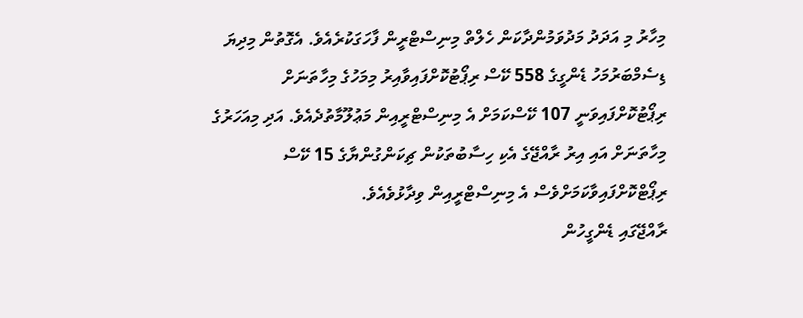މިހާރު މި އަދަދު މަދުވަމުންދާކަން ހެލްތް މިނިސްޓްރީން ފާހަގަކުރެއެވެ. އެގޮތުން މިދިޔަ ޑިސެމްބަރުމަހު ޑެންގީގެ 558 ކޭސް ރިޕޯޓުކޮށްފައިވާއިރު މިމަހުގެ މިހާތަނަށް ރިޕޯޓުކޮށްފައިވަނީ 107 ކޭސްކަމަށް އެ މިނިސްޓްރީއިން މަޢުލޫމާތުދެއެވެ. އަދި މިއަހަރުގެ މިހާތަނަށް އައި އިރު ރާއްޖޭގެ އެކި ހިސާބުތަކުން ޗިކަންގުންޔާގެ 15 ކޭސް ރިޕޯޓްކޮށްފައިވާކަމަށްވެސް އެ މިނިސްޓްރީއިން ވިދާޅުވެއެވެ.
ރާއްޖޭގައި ޑެންގީހުން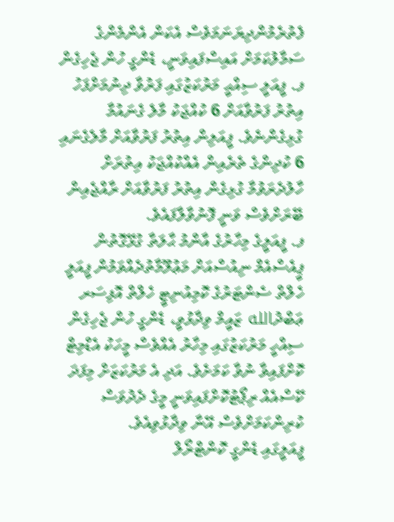ފެތުރެމުންދިޔަނަމަވެސް އެކަން އެންމެންގެ ސަމާލުކަމަށް އައިސްފައިވަނީ، ޑެންގީ ހުން ޖެހިގެން ފ. ފީއަލީ ސިއްޙީ މަރުކަޒުގައި ފަރުވާ ދިނުމަށްފަހު އިތުރު ފަރުވާއަށް 6 ކުއްޖަކު މާލެ ގެނައުމާ ގުޅިގެންނެވެ. ފީއަލިން އިތުރު ފަރުވާއަށް މާލެގެނައި 6 ކުދިންގެ ތެރެއިން އެއްކުއްޖަކު އިތުރަށް ހާލުދެރަވުމާ ގުޅިގެން އިތުރު ފަރުވާއަށް ރާއްޖެއިން ބޭރަށްވެސް ވަނީ ފޮނުވާލާފައެވެ.
ފ. ފީއަލީގެ މިހާރުގެ އާންމު ޙާލަތާ ގުޅޭގޮތުން ޕީއެސްއެމް ނިއުސްއަށް މަޢުލޫމާތުދެއްވަމުން ފީއަލީ ހެލްތް ސެންޓަރުގެ ކޮމިއުނިޓީ ހެލްތް އޮފިސަރ ޢަބްދުالله ޒައީމް ވިދާޅުވީ، ޑެންގީ ހުން ޖެހިގެން ސިއްހީ މަރުކަޒުގައި މިހާރު އެއްވެސް މީހަކު އެޑްމިޓް ކޮށްފައިވާ ނުވާ ކަމަށެވެ. އަދި އެ މަރުކަޒަށް މިފަދަ ކޭސްއެއް ރިޕޯޓުކޮށްފައިވަނީ މީގެ ދެދުވަސް ކުރިންކަމަށްވެސް އޭނާ ވިދާޅުވިއެވެ.
ފީއަލީގައި ޑެންގީ ކޮންޓްރޯލް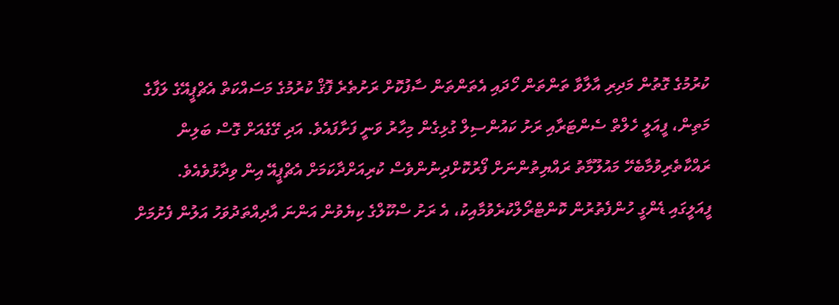ކުރުމުގެ ގޮތުން މަދިރި އާލާވާ ތަންތަން ހޯދައި އެތަންތަން ސާފުކޮށް ރަށުތެރެ ފޮޤް ކުރުމުގެ މަސައްކަތް އެޗްޕީއޭގެ ލަފާގެ މަތިން، ފީއަލީ ހެލްތް ސެންޓަރާއި ރަށު ކައުންސިލް ގުޅިގެން މިހާރު ވަނީ ފަށާފައެވެ. އަދި ގޭގެއަށް ގޮސް ބަލިން ރައްކާތެރިވުމާބެހޭ މައުލޫމާތު ރައްޔިތުންނަށް ފޯރުކޮށްދިނުންވެސް ކުރިއަށްދާކަމަށް އެޗްޕީއޭ އިން ވިދާޅުވެއެވެ.
ފީއަލީގައި ޑެންގީ ހުންފެތުރުން ކޮންޓްރޯލްކުރެވުމާއިކު، އެ ރަށު ސްކޫލްގެ ކިޔެވުން އަންނަ އާދިއްތަދުވަހު އަލުން ފެށުމަށް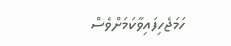ހަމަޖެހިފައިވާކަމަށްވެސް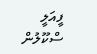ފީއަލީ ސްކޫލުން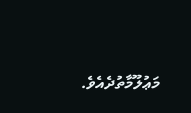މަޢުލޫމާތުދެއެވެ.